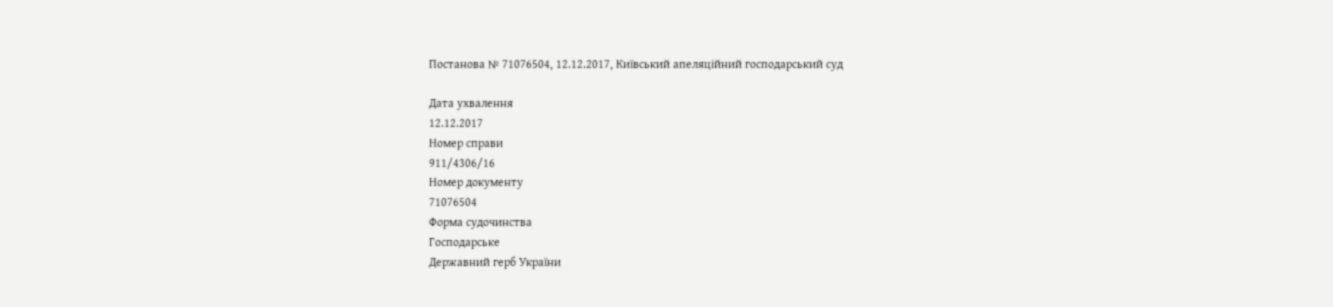Постанова № 71076504, 12.12.2017, Київський апеляційний господарський суд

Дата ухвалення
12.12.2017
Номер справи
911/4306/16
Номер документу
71076504
Форма судочинства
Господарське
Державний герб України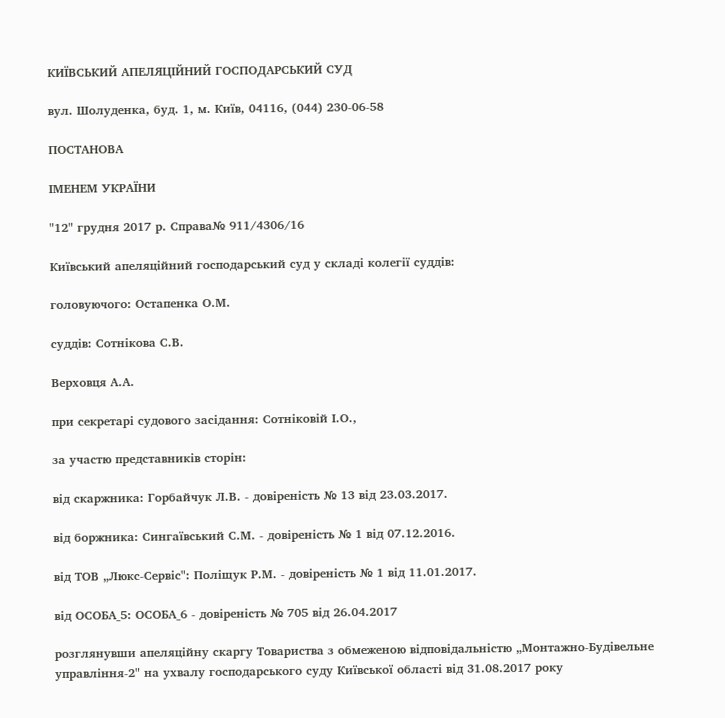КИЇВСЬКИЙ АПЕЛЯЦІЙНИЙ ГОСПОДАРСЬКИЙ СУД

вул. Шолуденка, буд. 1, м. Київ, 04116, (044) 230-06-58

ПОСТАНОВА

ІМЕНЕМ УКРАЇНИ

"12" грудня 2017 р. Справа№ 911/4306/16

Київський апеляційний господарський суд у складі колегії суддів:

головуючого: Остапенка О.М.

суддів: Сотнікова С.В.

Верховця А.А.

при секретарі судового засідання: Сотніковій І.О.,

за участю представників сторін:

від скаржника: Горбайчук Л.В. - довіреність № 13 від 23.03.2017.

від боржника: Сингаївський С.М. - довіреність № 1 від 07.12.2016.

від ТОВ „Люкс-Сервіс": Поліщук Р.М. - довіреність № 1 від 11.01.2017.

від ОСОБА_5: ОСОБА_6 - довіреність № 705 від 26.04.2017

розглянувши апеляційну скаргу Товариства з обмеженою відповідальністю „Монтажно-Будівельне управління-2" на ухвалу господарського суду Київської області від 31.08.2017 року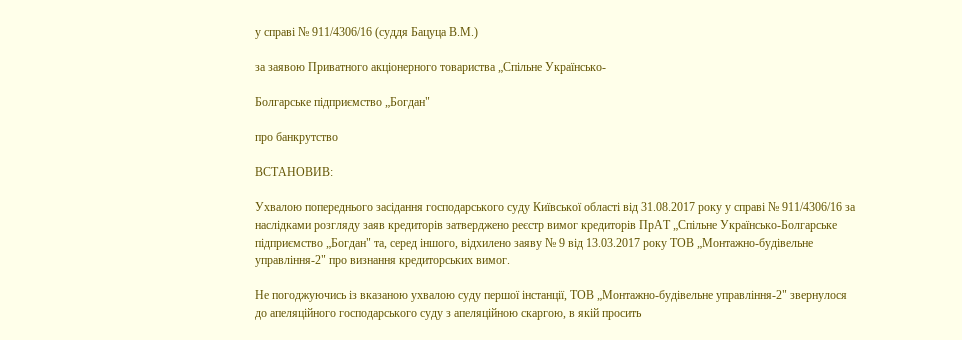у справі № 911/4306/16 (суддя Бацуца В.М.)

за заявою Приватного акціонерного товариства „Спільне Українсько-

Болгарське підприємство „Богдан"

про банкрутство

ВСТАНОВИВ:

Ухвалою попереднього засідання господарського суду Київської області від 31.08.2017 року у справі № 911/4306/16 за наслідками розгляду заяв кредиторів затверджено реєстр вимог кредиторів ПрАТ „Спільне Українсько-Болгарське підприємство „Богдан" та, серед іншого, відхилено заяву № 9 від 13.03.2017 року ТОВ „Монтажно-будівельне управління-2" про визнання кредиторських вимог.

Не погоджуючись із вказаною ухвалою суду першої інстанції, ТОВ „Монтажно-будівельне управління-2" звернулося до апеляційного господарського суду з апеляційною скаргою, в якій просить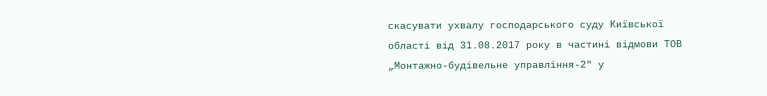скасувати ухвалу господарського суду Київської області від 31.08.2017 року в частині відмови ТОВ „Монтажно-будівельне управління-2" у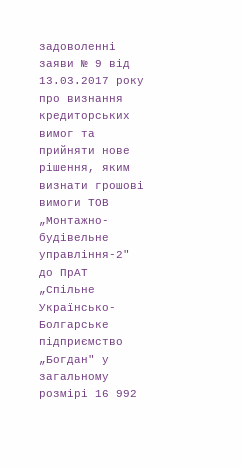задоволенні заяви № 9 від 13.03.2017 року про визнання кредиторських вимог та прийняти нове рішення, яким визнати грошові вимоги ТОВ „Монтажно-будівельне управління-2" до ПрАТ „Спільне Українсько-Болгарське підприємство „Богдан" у загальному розмірі 16 992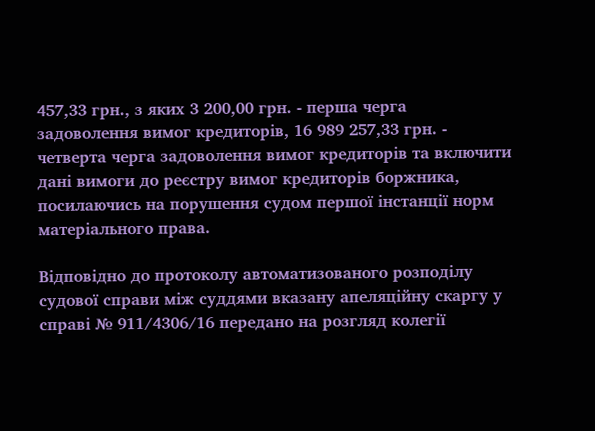457,33 грн., з яких 3 200,00 грн. - перша черга задоволення вимог кредиторів, 16 989 257,33 грн. - четверта черга задоволення вимог кредиторів та включити дані вимоги до реєстру вимог кредиторів боржника, посилаючись на порушення судом першої інстанції норм матеріального права.

Відповідно до протоколу автоматизованого розподілу судової справи між суддями вказану апеляційну скаргу у справі № 911/4306/16 передано на розгляд колегії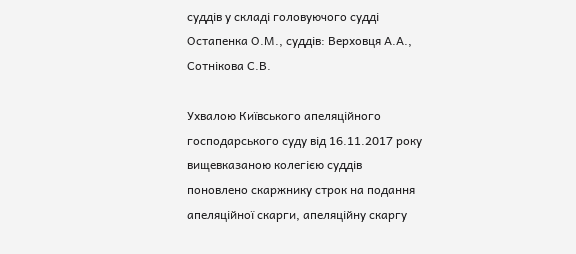суддів у складі головуючого судді Остапенка О.М., суддів: Верховця А.А., Сотнікова С.В.

Ухвалою Київського апеляційного господарського суду від 16.11.2017 року вищевказаною колегією суддів поновлено скаржнику строк на подання апеляційної скарги, апеляційну скаргу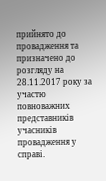прийнято до провадження та призначено до розгляду на 28.11.2017 року за участю повноважних представників учасників провадження у справі.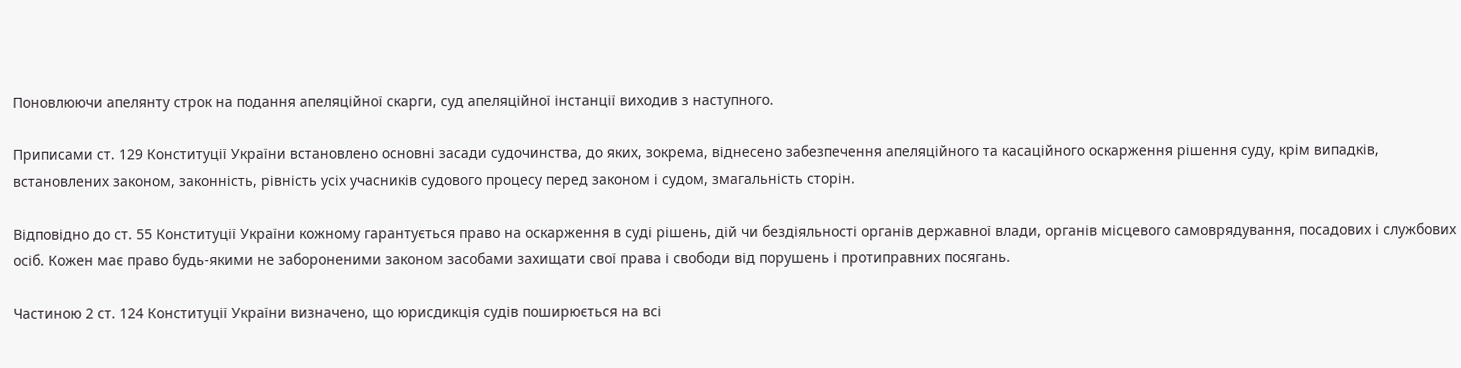Поновлюючи апелянту строк на подання апеляційної скарги, суд апеляційної інстанції виходив з наступного.

Приписами ст. 129 Конституції України встановлено основні засади судочинства, до яких, зокрема, віднесено забезпечення апеляційного та касаційного оскарження рішення суду, крім випадків, встановлених законом, законність, рівність усіх учасників судового процесу перед законом і судом, змагальність сторін.

Відповідно до ст. 55 Конституції України кожному гарантується право на оскарження в суді рішень, дій чи бездіяльності органів державної влади, органів місцевого самоврядування, посадових і службових осіб. Кожен має право будь-якими не забороненими законом засобами захищати свої права і свободи від порушень і протиправних посягань.

Частиною 2 ст. 124 Конституції України визначено, що юрисдикція судів поширюється на всі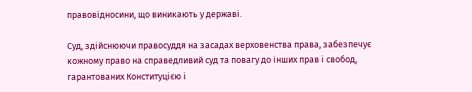правовідносини, що виникають у державі.

Суд, здійснюючи правосуддя на засадах верховенства права, забезпечує кожному право на справедливий суд та повагу до інших прав і свобод, гарантованих Конституцією і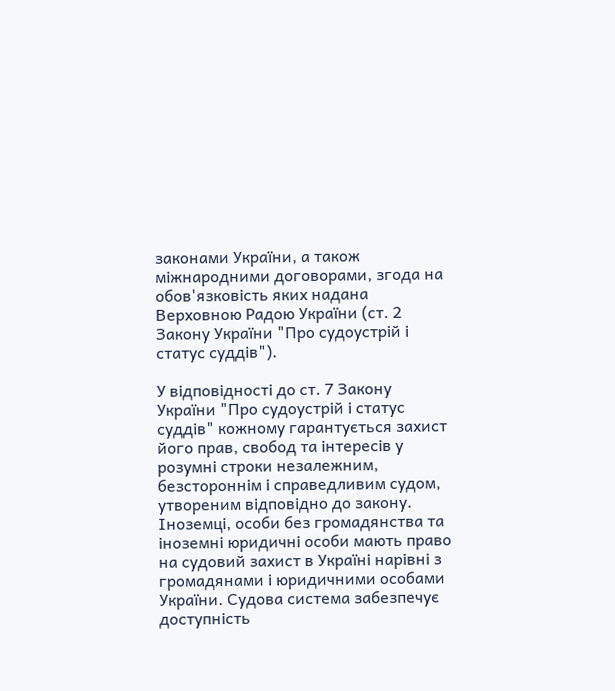законами України, а також міжнародними договорами, згода на обов'язковість яких надана Верховною Радою України (ст. 2 Закону України "Про судоустрій і статус суддів").

У відповідності до ст. 7 Закону України "Про судоустрій і статус суддів" кожному гарантується захист його прав, свобод та інтересів у розумні строки незалежним, безстороннім і справедливим судом, утвореним відповідно до закону. Іноземці, особи без громадянства та іноземні юридичні особи мають право на судовий захист в Україні нарівні з громадянами і юридичними особами України. Судова система забезпечує доступність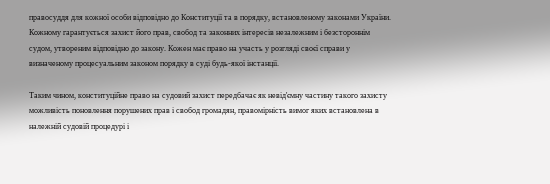правосуддя для кожної особи відповідно до Конституції та в порядку, встановленому законами України. Кожному гарантується захист його прав, свобод та законних інтересів незалежним і безстороннім судом, утвореним відповідно до закону. Кожен має право на участь у розгляді своєї справи у визначеному процесуальним законом порядку в суді будь-якої інстанції.

Таким чином, конституційне право на судовий захист передбачає як невід'ємну частину такого захисту можливість поновлення порушених прав і свобод громадян, правомірність вимог яких встановлена в належній судовій процедурі і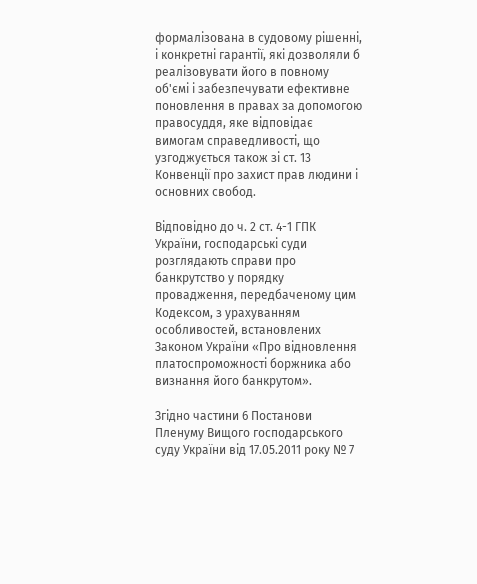формалізована в судовому рішенні, і конкретні гарантії, які дозволяли б реалізовувати його в повному об'ємі і забезпечувати ефективне поновлення в правах за допомогою правосуддя, яке відповідає вимогам справедливості, що узгоджується також зі ст. 13 Конвенції про захист прав людини і основних свобод.

Відповідно до ч. 2 ст. 4-1 ГПК України, господарські суди розглядають справи про банкрутство у порядку провадження, передбаченому цим Кодексом, з урахуванням особливостей, встановлених Законом України «Про відновлення платоспроможності боржника або визнання його банкрутом».

Згідно частини 6 Постанови Пленуму Вищого господарського суду України від 17.05.2011 року № 7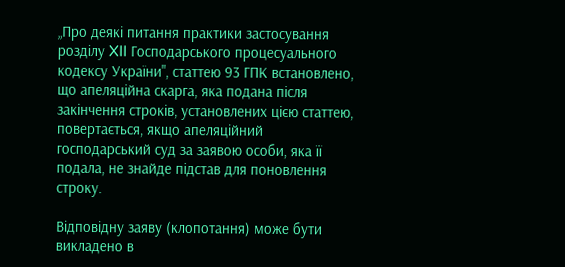„Про деякі питання практики застосування розділу XII Господарського процесуального кодексу України", статтею 93 ГПК встановлено, що апеляційна скарга, яка подана після закінчення строків, установлених цією статтею, повертається, якщо апеляційний господарський суд за заявою особи, яка її подала, не знайде підстав для поновлення строку.

Відповідну заяву (клопотання) може бути викладено в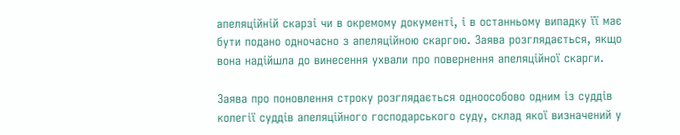апеляційній скарзі чи в окремому документі, і в останньому випадку її має бути подано одночасно з апеляційною скаргою. Заява розглядається, якщо вона надійшла до винесення ухвали про повернення апеляційної скарги.

Заява про поновлення строку розглядається одноособово одним із суддів колегії суддів апеляційного господарського суду, склад якої визначений у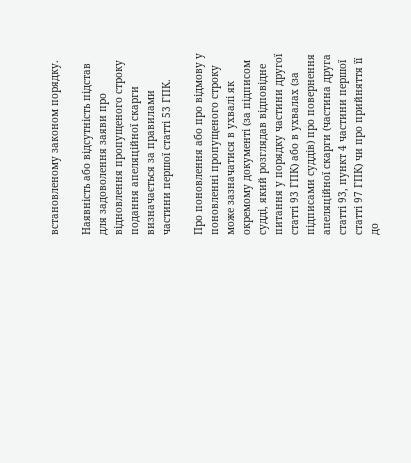встановленому законом порядку.

Наявність або відсутність підстав для задоволення заяви про відновлення пропущеного строку подання апеляційної скарги визначається за правилами частини першої статті 53 ГПК.

Про поновлення або про відмову у поновленні пропущеного строку може зазначатися в ухвалі як окремому документі (за підписом судді, який розглядав відповідне питання у порядку частини другої статті 93 ГПК) або в ухвалах (за підписами суддів) про повернення апеляційної скарги (частина друга статті 93, пункт 4 частини першої статті 97 ГПК) чи про прийняття її до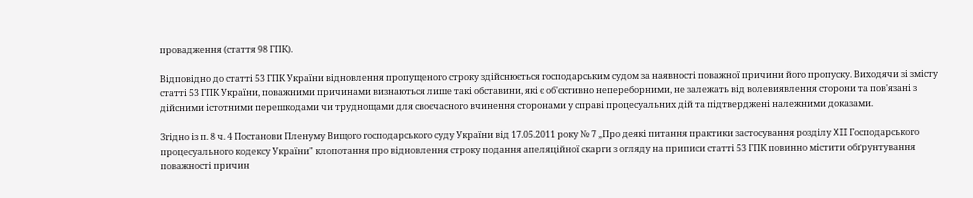провадження (стаття 98 ГПК).

Відповідно до статті 53 ГПК України відновлення пропущеного строку здійснюється господарським судом за наявності поважної причини його пропуску. Виходячи зі змісту статті 53 ГПК України, поважними причинами визнаються лише такі обставини, які є об'єктивно непереборними, не залежать від волевиявлення сторони та пов'язані з дійсними істотними перешкодами чи труднощами для своєчасного вчинення сторонами у справі процесуальних дій та підтверджені належними доказами.

Згідно із п. 8 ч. 4 Постанови Пленуму Вищого господарського суду України від 17.05.2011 року № 7 „Про деякі питання практики застосування розділу XII Господарського процесуального кодексу України" клопотання про відновлення строку подання апеляційної скарги з огляду на приписи статті 53 ГПК повинно містити обґрунтування поважності причин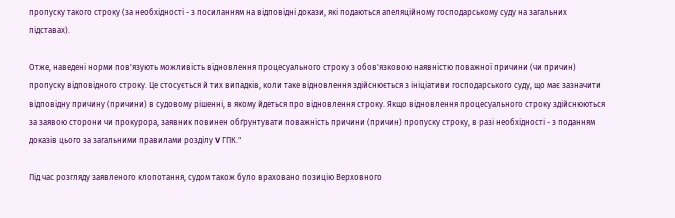пропуску такого строку (за необхідності - з посиланням на відповідні докази, які подаються апеляційному господарському суду на загальних підставах).

Отже, наведені норми пов'язують можливість відновлення процесуального строку з обов'язковою наявністю поважної причини (чи причин) пропуску відповідного строку. Це стосується й тих випадків, коли таке відновлення здійснюється з ініціативи господарського суду, що має зазначити відповідну причину (причини) в судовому рішенні, в якому йдеться про відновлення строку. Якщо відновлення процесуального строку здійснюються за заявою сторони чи прокурора, заявник повинен обґрунтувати поважність причини (причин) пропуску строку, в разі необхідності - з поданням доказів цього за загальними правилами розділу V ГПК."

Під час розгляду заявленого клопотання, судом також було враховано позицію Верховного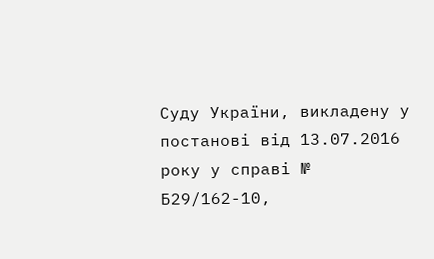Суду України, викладену у постанові від 13.07.2016 року у справі № Б29/162-10,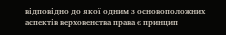відповідно до якої одним з основоположних аспектів верховенства права є принцип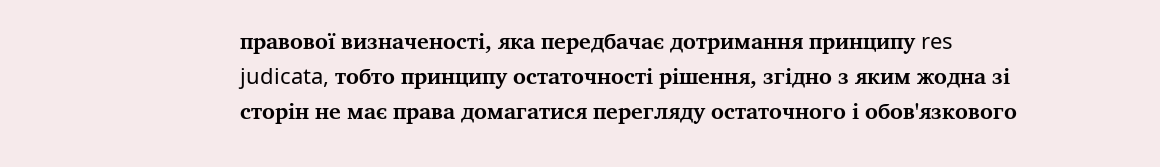правової визначеності, яка передбачає дотримання принципу res judicata, тобто принципу остаточності рішення, згідно з яким жодна зі сторін не має права домагатися перегляду остаточного і обов'язкового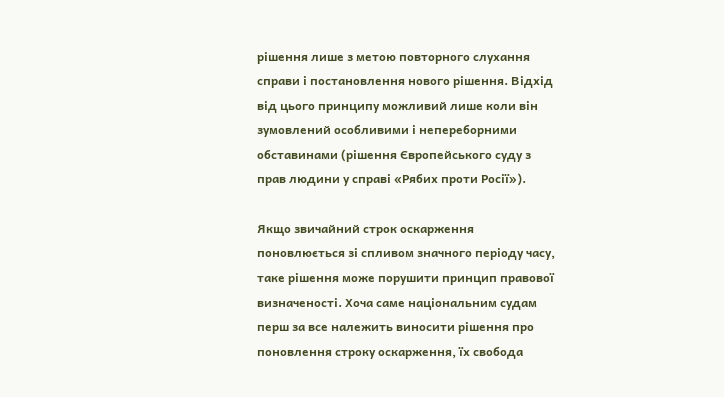рішення лише з метою повторного слухання справи і постановлення нового рішення. Відхід від цього принципу можливий лише коли він зумовлений особливими і непереборними обставинами (рішення Європейського суду з прав людини у справі «Рябих проти Росії»).

Якщо звичайний строк оскарження поновлюється зі спливом значного періоду часу, таке рішення може порушити принцип правової визначеності. Хоча саме національним судам перш за все належить виносити рішення про поновлення строку оскарження, їх свобода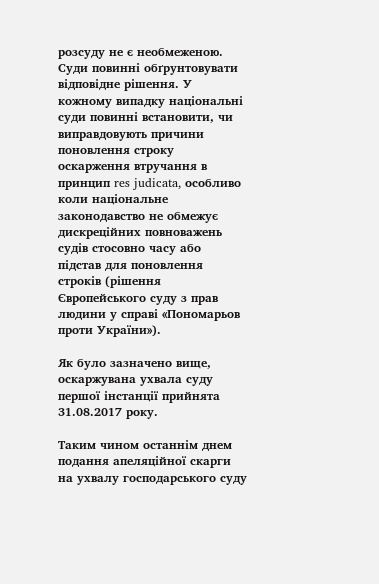розсуду не є необмеженою. Суди повинні обґрунтовувати відповідне рішення. У кожному випадку національні суди повинні встановити, чи виправдовують причини поновлення строку оскарження втручання в принцип res judicata, особливо коли національне законодавство не обмежує дискреційних повноважень судів стосовно часу або підстав для поновлення строків (рішення Європейського суду з прав людини у справі «Пономарьов проти України»).

Як було зазначено вище, оскаржувана ухвала суду першої інстанції прийнята 31.08.2017 року.

Таким чином останнім днем подання апеляційної скарги на ухвалу господарського суду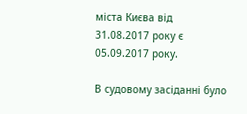міста Києва від 31.08.2017 року є 05.09.2017 року.

В судовому засіданні було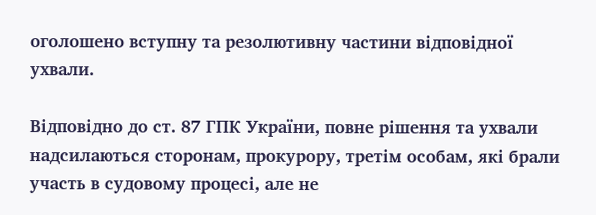оголошено вступну та резолютивну частини відповідної ухвали.

Відповідно до ст. 87 ГПК України, повне рішення та ухвали надсилаються сторонам, прокурору, третім особам, які брали участь в судовому процесі, але не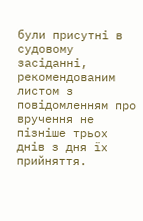були присутні в судовому засіданні, рекомендованим листом з повідомленням про вручення не пізніше трьох днів з дня їх прийняття.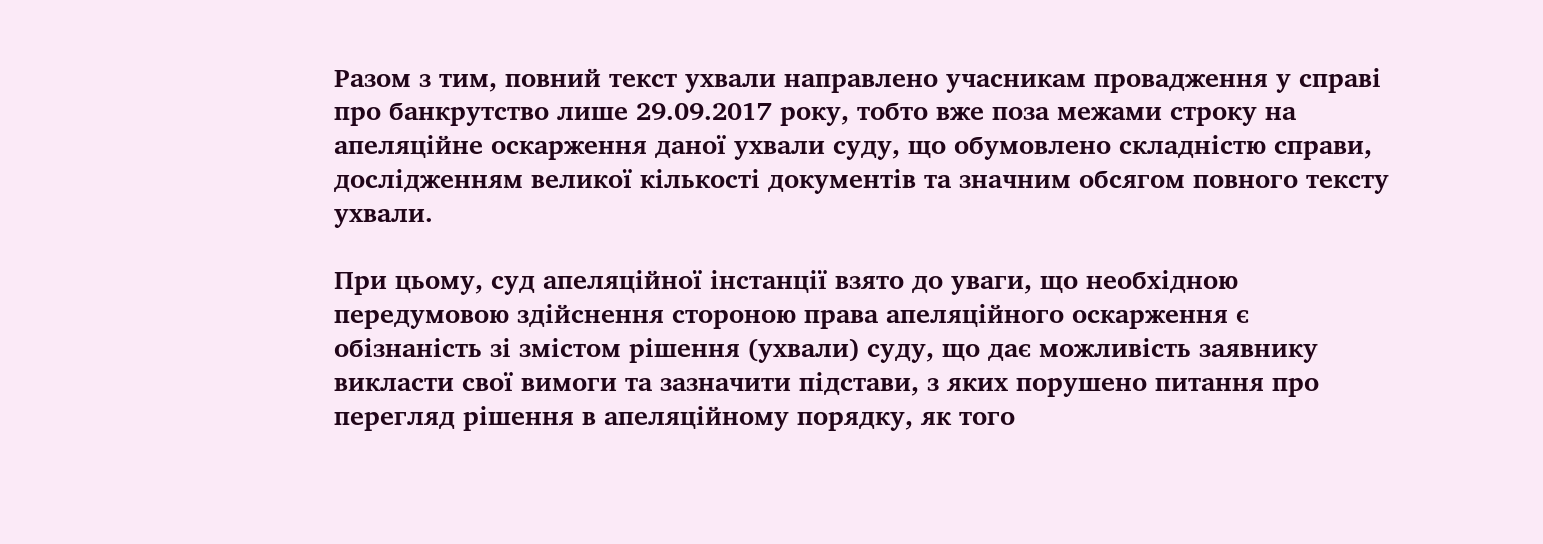Разом з тим, повний текст ухвали направлено учасникам провадження у справі про банкрутство лише 29.09.2017 року, тобто вже поза межами строку на апеляційне оскарження даної ухвали суду, що обумовлено складністю справи, дослідженням великої кількості документів та значним обсягом повного тексту ухвали.

При цьому, суд апеляційної інстанції взято до уваги, що необхідною передумовою здійснення стороною права апеляційного оскарження є обізнаність зі змістом рішення (ухвали) суду, що дає можливість заявнику викласти свої вимоги та зазначити підстави, з яких порушено питання про перегляд рішення в апеляційному порядку, як того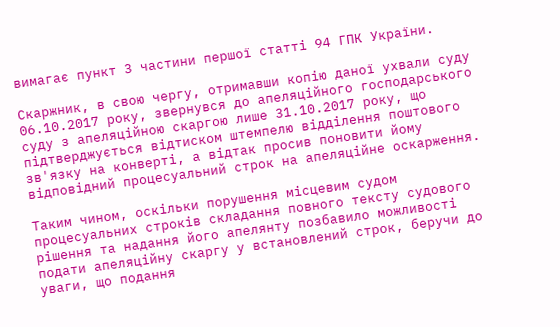вимагає пункт 3 частини першої статті 94 ГПК України.

Скаржник, в свою чергу, отримавши копію даної ухвали суду 06.10.2017 року, звернувся до апеляційного господарського суду з апеляційною скаргою лише 31.10.2017 року, що підтверджується відтиском штемпелю відділення поштового зв'язку на конверті, а відтак просив поновити йому відповідний процесуальний строк на апеляційне оскарження.

Таким чином, оскільки порушення місцевим судом процесуальних строків складання повного тексту судового рішення та надання його апелянту позбавило можливості подати апеляційну скаргу у встановлений строк, беручи до уваги, що подання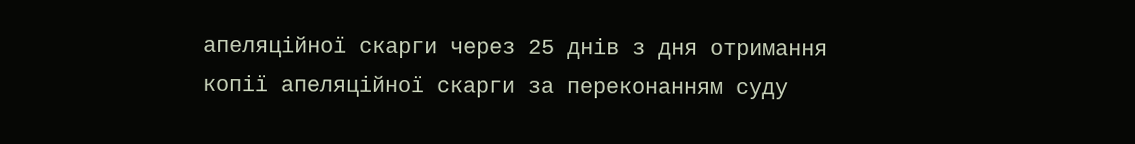апеляційної скарги через 25 днів з дня отримання копії апеляційної скарги за переконанням суду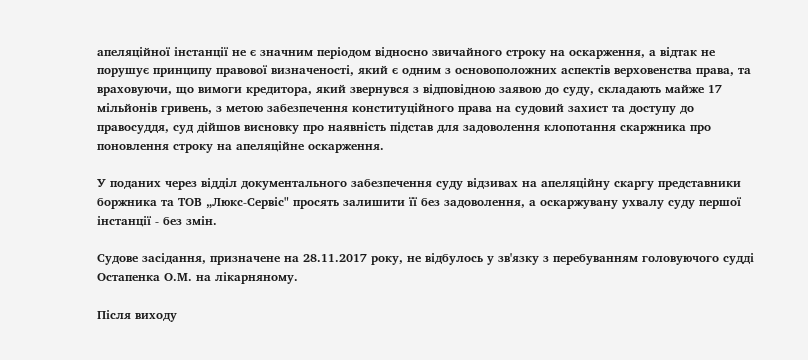апеляційної інстанції не є значним періодом відносно звичайного строку на оскарження, а відтак не порушує принципу правової визначеності, який є одним з основоположних аспектів верховенства права, та враховуючи, що вимоги кредитора, який звернувся з відповідною заявою до суду, складають майже 17 мільйонів гривень, з метою забезпечення конституційного права на судовий захист та доступу до правосуддя, суд дійшов висновку про наявність підстав для задоволення клопотання скаржника про поновлення строку на апеляційне оскарження.

У поданих через відділ документального забезпечення суду відзивах на апеляційну скаргу представники боржника та ТОВ „Люкс-Сервіс" просять залишити її без задоволення, а оскаржувану ухвалу суду першої інстанції - без змін.

Судове засідання, призначене на 28.11.2017 року, не відбулось у зв'язку з перебуванням головуючого судді Остапенка О.М. на лікарняному.

Після виходу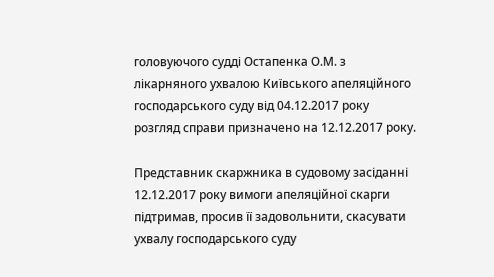головуючого судді Остапенка О.М. з лікарняного ухвалою Київського апеляційного господарського суду від 04.12.2017 року розгляд справи призначено на 12.12.2017 року.

Представник скаржника в судовому засіданні 12.12.2017 року вимоги апеляційної скарги підтримав, просив її задовольнити, скасувати ухвалу господарського суду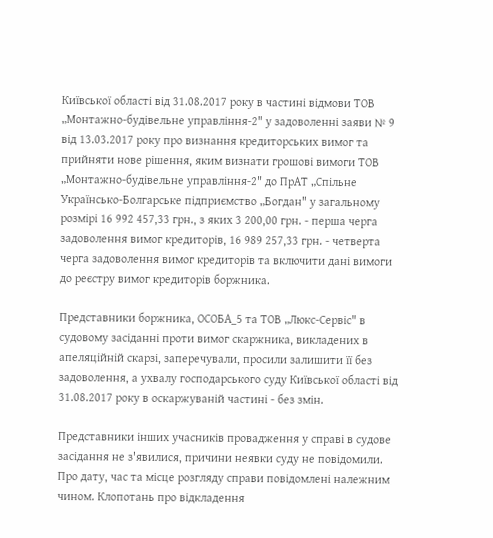Київської області від 31.08.2017 року в частині відмови ТОВ „Монтажно-будівельне управління-2" у задоволенні заяви № 9 від 13.03.2017 року про визнання кредиторських вимог та прийняти нове рішення, яким визнати грошові вимоги ТОВ „Монтажно-будівельне управління-2" до ПрАТ „Спільне Українсько-Болгарське підприємство „Богдан" у загальному розмірі 16 992 457,33 грн., з яких 3 200,00 грн. - перша черга задоволення вимог кредиторів, 16 989 257,33 грн. - четверта черга задоволення вимог кредиторів та включити дані вимоги до реєстру вимог кредиторів боржника.

Представники боржника, ОСОБА_5 та ТОВ „Люкс-Сервіс" в судовому засіданні проти вимог скаржника, викладених в апеляційній скарзі, заперечували, просили залишити її без задоволення, а ухвалу господарського суду Київської області від 31.08.2017 року в оскаржуваній частині - без змін.

Представники інших учасників провадження у справі в судове засідання не з'явилися, причини неявки суду не повідомили. Про дату, час та місце розгляду справи повідомлені належним чином. Клопотань про відкладення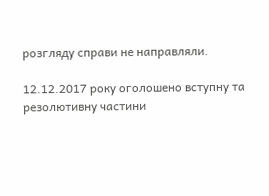розгляду справи не направляли.

12.12.2017 року оголошено вступну та резолютивну частини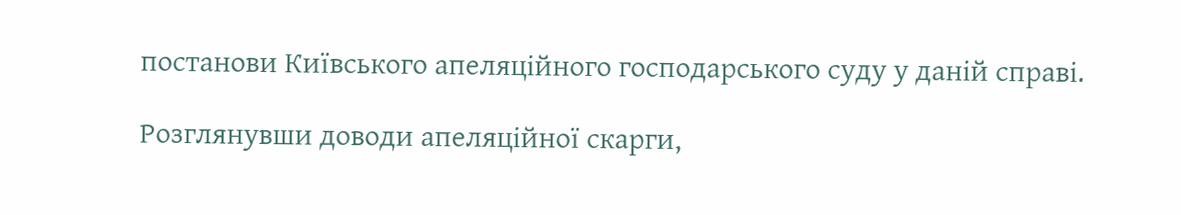постанови Київського апеляційного господарського суду у даній справі.

Розглянувши доводи апеляційної скарги,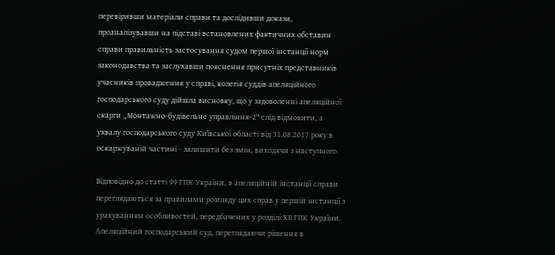перевіривши матеріали справи та дослідивши докази, проаналізувавши на підставі встановлених фактичних обставин справи правильність застосування судом першої інстанції норм законодавства та заслухавши пояснення присутніх представників учасників провадження у справі, колегія суддів апеляційного господарського суду дійшла висновку, що у задоволенні апеляційної скарги „Монтажно-будівельне управління-2" слід відмовити, а ухвалу господарського суду Київської області від 31.08.2017 року в оскаржуваній частині - залишити без змін, виходячи з наступного.

Відповідно до статті 99 ГПК України, в апеляційній інстанції справи переглядаються за правилами розгляду цих справ у першій інстанції з урахуванням особливостей, передбачених у розділі ХІІ ГПК України. Апеляційний господарський суд, переглядаючи рішення в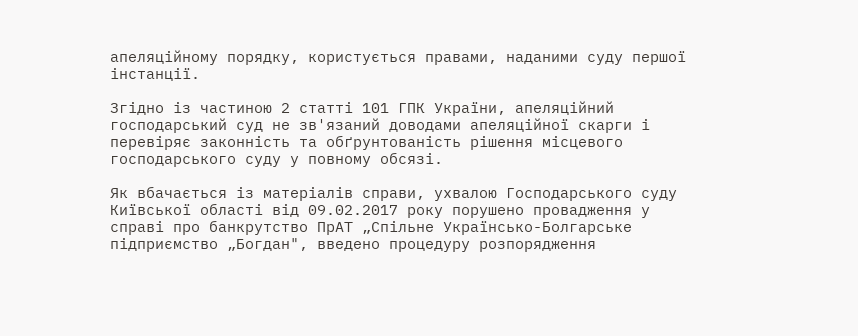апеляційному порядку, користується правами, наданими суду першої інстанції.

Згідно із частиною 2 статті 101 ГПК України, апеляційний господарський суд не зв'язаний доводами апеляційної скарги і перевіряє законність та обґрунтованість рішення місцевого господарського суду у повному обсязі.

Як вбачається із матеріалів справи, ухвалою Господарського суду Київської області від 09.02.2017 року порушено провадження у справі про банкрутство ПрАТ „Спільне Українсько-Болгарське підприємство „Богдан", введено процедуру розпорядження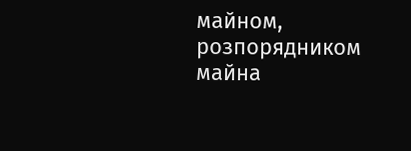майном, розпорядником майна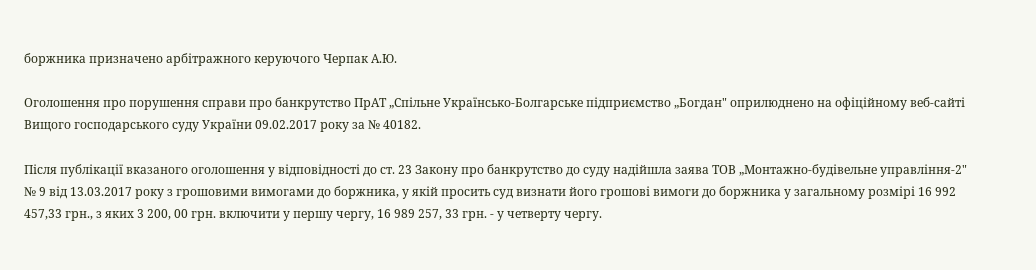боржника призначено арбітражного керуючого Черпак А.Ю.

Оголошення про порушення справи про банкрутство ПрАТ „Спільне Українсько-Болгарське підприємство „Богдан" оприлюднено на офіційному веб-сайті Вищого господарського суду України 09.02.2017 року за № 40182.

Після публікації вказаного оголошення у відповідності до ст. 23 Закону про банкрутство до суду надійшла заява ТОВ „Монтажно-будівельне управління-2" № 9 від 13.03.2017 року з грошовими вимогами до боржника, у якій просить суд визнати його грошові вимоги до боржника у загальному розмірі 16 992 457,33 грн., з яких 3 200, 00 грн. включити у першу чергу, 16 989 257, 33 грн. - у четверту чергу.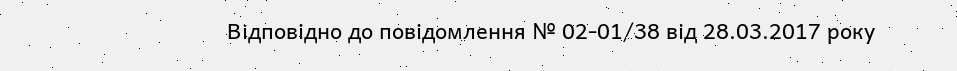Відповідно до повідомлення № 02-01/38 від 28.03.2017 року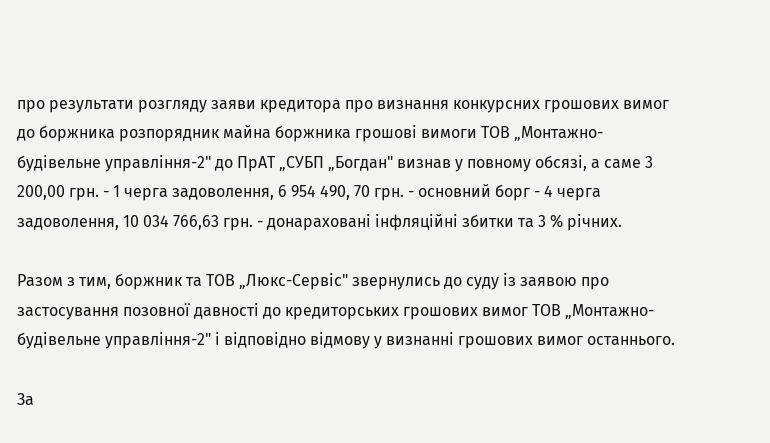про результати розгляду заяви кредитора про визнання конкурсних грошових вимог до боржника розпорядник майна боржника грошові вимоги ТОВ „Монтажно-будівельне управління-2" до ПрАТ „СУБП „Богдан" визнав у повному обсязі, а саме 3 200,00 грн. - 1 черга задоволення, 6 954 490, 70 грн. - основний борг - 4 черга задоволення, 10 034 766,63 грн. - донараховані інфляційні збитки та 3 % річних.

Разом з тим, боржник та ТОВ „Люкс-Сервіс" звернулись до суду із заявою про застосування позовної давності до кредиторських грошових вимог ТОВ „Монтажно-будівельне управління-2" і відповідно відмову у визнанні грошових вимог останнього.

За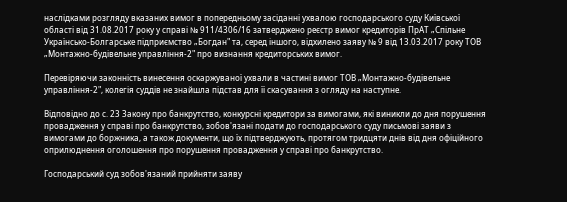наслідками розгляду вказаних вимог в попередньому засіданні ухвалою господарського суду Київської області від 31.08.2017 року у справі № 911/4306/16 затверджено реєстр вимог кредиторів ПрАТ „Спільне Українсько-Болгарське підприємство „Богдан" та, серед іншого, відхилено заяву № 9 від 13.03.2017 року ТОВ „Монтажно-будівельне управління-2" про визнання кредиторських вимог.

Перевіряючи законність винесення оскаржуваної ухвали в частині вимог ТОВ „Монтажно-будівельне управління-2", колегія суддів не знайшла підстав для її скасування з огляду на наступне.

Відповідно до с. 23 Закону про банкрутство, конкурсні кредитори за вимогами, які виникли до дня порушення провадження у справі про банкрутство, зобов'язані подати до господарського суду письмові заяви з вимогами до боржника, а також документи, що їх підтверджують, протягом тридцяти днів від дня офіційного оприлюднення оголошення про порушення провадження у справі про банкрутство.

Господарський суд зобов'язаний прийняти заяву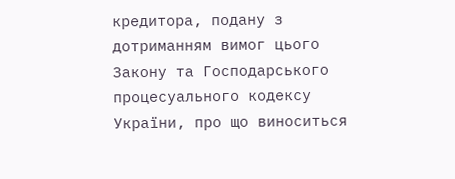кредитора, подану з дотриманням вимог цього Закону та Господарського процесуального кодексу України, про що виноситься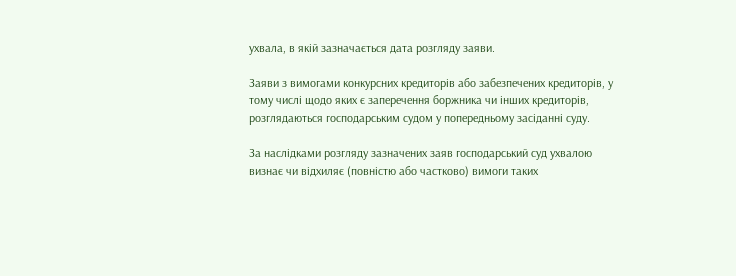ухвала, в якій зазначається дата розгляду заяви.

Заяви з вимогами конкурсних кредиторів або забезпечених кредиторів, у тому числі щодо яких є заперечення боржника чи інших кредиторів, розглядаються господарським судом у попередньому засіданні суду.

За наслідками розгляду зазначених заяв господарський суд ухвалою визнає чи відхиляє (повністю або частково) вимоги таких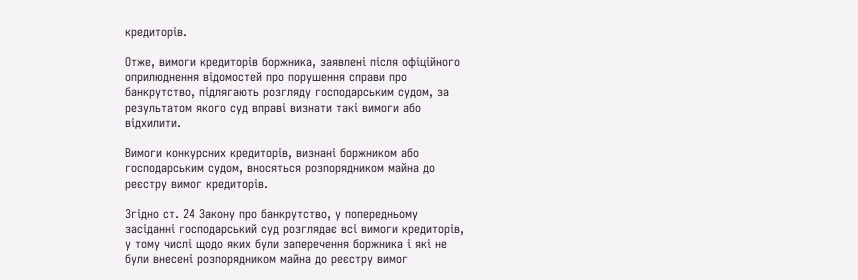кредиторів.

Отже, вимоги кредиторів боржника, заявлені після офіційного оприлюднення відомостей про порушення справи про банкрутство, підлягають розгляду господарським судом, за результатом якого суд вправі визнати такі вимоги або відхилити.

Вимоги конкурсних кредиторів, визнані боржником або господарським судом, вносяться розпорядником майна до реєстру вимог кредиторів.

Згідно ст. 24 Закону про банкрутство, у попередньому засіданні господарський суд розглядає всі вимоги кредиторів, у тому числі щодо яких були заперечення боржника і які не були внесені розпорядником майна до реєстру вимог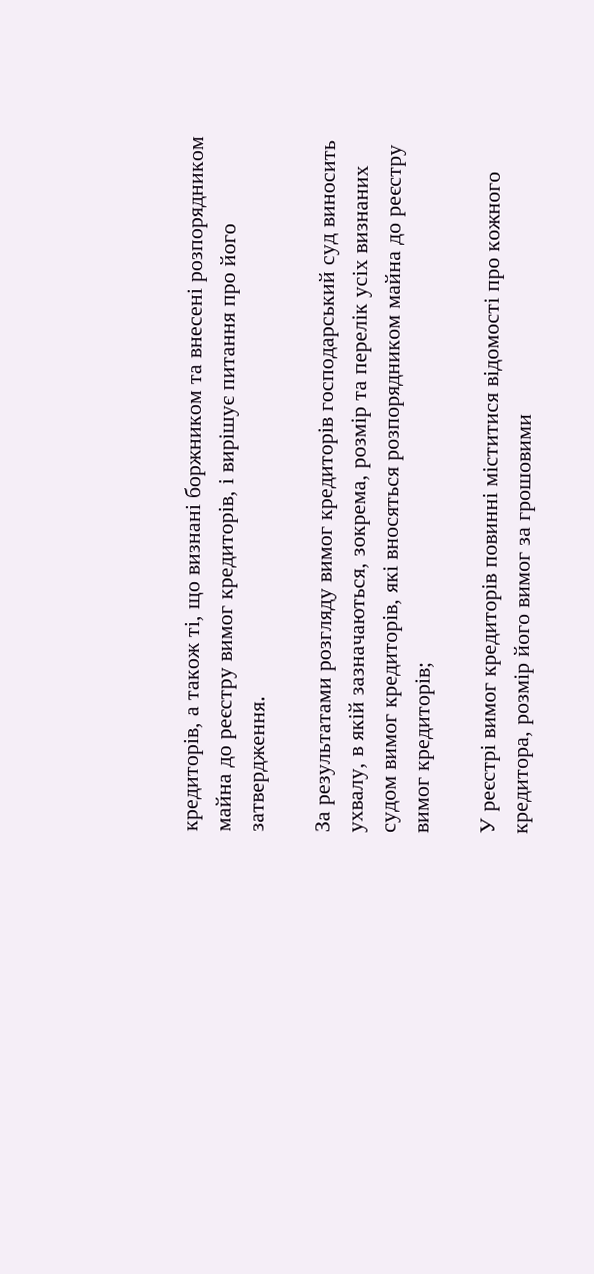кредиторів, а також ті, що визнані боржником та внесені розпорядником майна до реєстру вимог кредиторів, і вирішує питання про його затвердження.

За результатами розгляду вимог кредиторів господарський суд виносить ухвалу, в якій зазначаються, зокрема, розмір та перелік усіх визнаних судом вимог кредиторів, які вносяться розпорядником майна до реєстру вимог кредиторів;

У реєстрі вимог кредиторів повинні міститися відомості про кожного кредитора, розмір його вимог за грошовими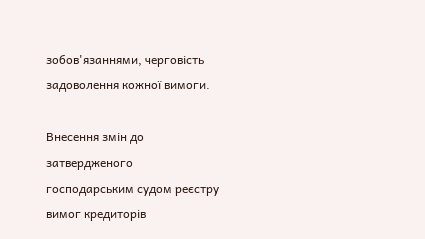зобов'язаннями, черговість задоволення кожної вимоги.

Внесення змін до затвердженого господарським судом реєстру вимог кредиторів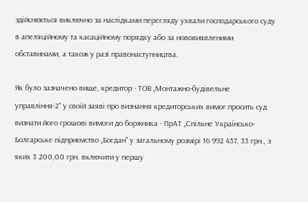здійснюється виключно за наслідками перегляду ухвали господарського суду в апеляційному та касаційному порядку або за нововиявленими обставинами, а також у разі правонаступництва.

Як було зазначено вище, кредитор - ТОВ „Монтажно-будівельне управління-2" у своїй заяві про визнання кредиторських вимог просить суд визнати його грошові вимоги до боржника - ПрАТ „Спільне Українсько-Болгарське підприємство „Богдан" у загальному розмірі 16 992 457, 33 грн., з яких 3 200,00 грн. включити у першу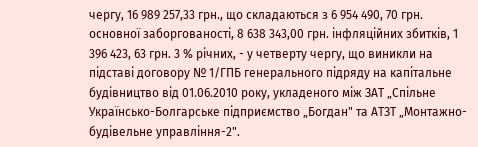чергу, 16 989 257,33 грн., що складаються з 6 954 490, 70 грн. основної заборгованості, 8 638 343,00 грн. інфляційних збитків, 1 396 423, 63 грн. 3 % річних, - у четверту чергу, що виникли на підставі договору № 1/ГПБ генерального підряду на капітальне будівництво від 01.06.2010 року, укладеного між ЗАТ „Спільне Українсько-Болгарське підприємство „Богдан" та АТЗТ „Монтажно-будівельне управління-2".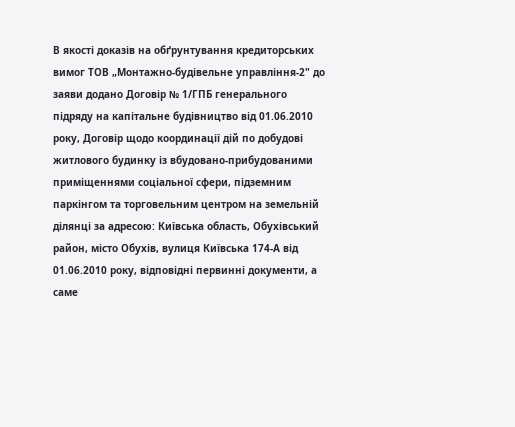В якості доказів на обґрунтування кредиторських вимог ТОВ „Монтажно-будівельне управління-2" до заяви додано Договір № 1/ГПБ генерального підряду на капітальне будівництво від 01.06.2010 року, Договір щодо координації дій по добудові житлового будинку із вбудовано-прибудованими приміщеннями соціальної сфери, підземним паркінгом та торговельним центром на земельній ділянці за адресою: Київська область, Обухівський район, місто Обухів, вулиця Київська 174-А від 01.06.2010 року, відповідні первинні документи, а саме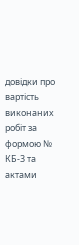довідки про вартість виконаних робіт за формою № КБ-3 та актами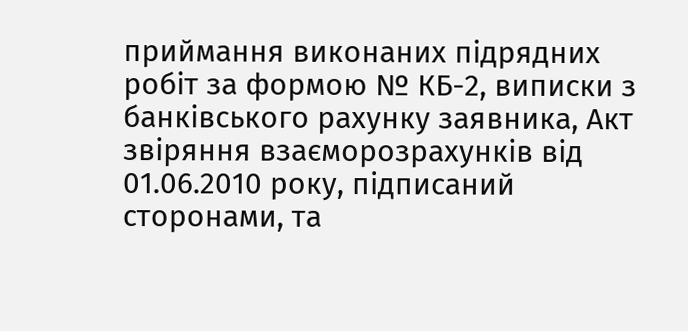приймання виконаних підрядних робіт за формою № КБ-2, виписки з банківського рахунку заявника, Акт звіряння взаєморозрахунків від 01.06.2010 року, підписаний сторонами, та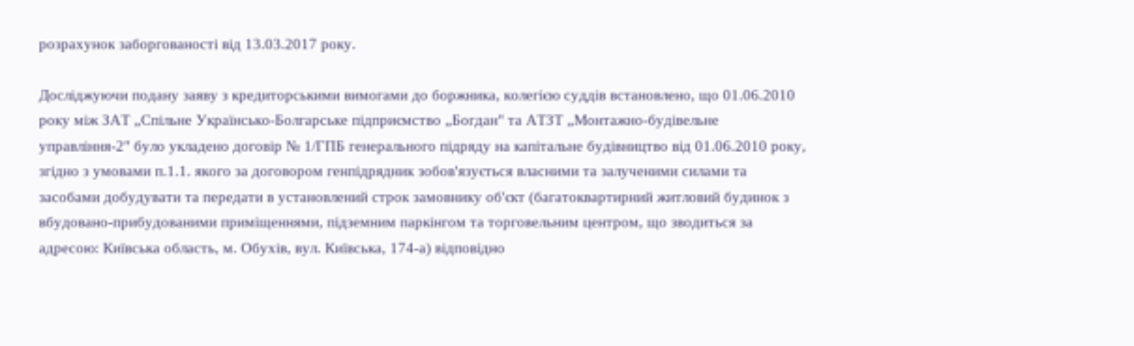розрахунок заборгованості від 13.03.2017 року.

Досліджуючи подану заяву з кредиторськими вимогами до боржника, колегією суддів встановлено, що 01.06.2010 року між ЗАТ „Спільне Українсько-Болгарське підприємство „Богдан" та АТЗТ „Монтажно-будівельне управління-2" було укладено договір № 1/ГПБ генерального підряду на капітальне будівництво від 01.06.2010 року, згідно з умовами п.1.1. якого за договором генпідрядник зобов'язується власними та залученими силами та засобами добудувати та передати в установлений строк замовнику об'єкт (багатоквартирний житловий будинок з вбудовано-прибудованими приміщеннями, підземним паркінгом та торговельним центром, що зводиться за адресою: Київська область, м. Обухів, вул. Київська, 174-а) відповідно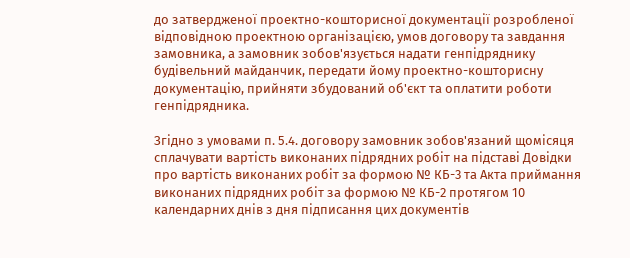до затвердженої проектно-кошторисної документації розробленої відповідною проектною організацією, умов договору та завдання замовника, а замовник зобов'язується надати генпідряднику будівельний майданчик, передати йому проектно-кошторисну документацію, прийняти збудований об'єкт та оплатити роботи генпідрядника.

Згідно з умовами п. 5.4. договору замовник зобов'язаний щомісяця сплачувати вартість виконаних підрядних робіт на підставі Довідки про вартість виконаних робіт за формою № КБ-3 та Акта приймання виконаних підрядних робіт за формою № КБ-2 протягом 10 календарних днів з дня підписання цих документів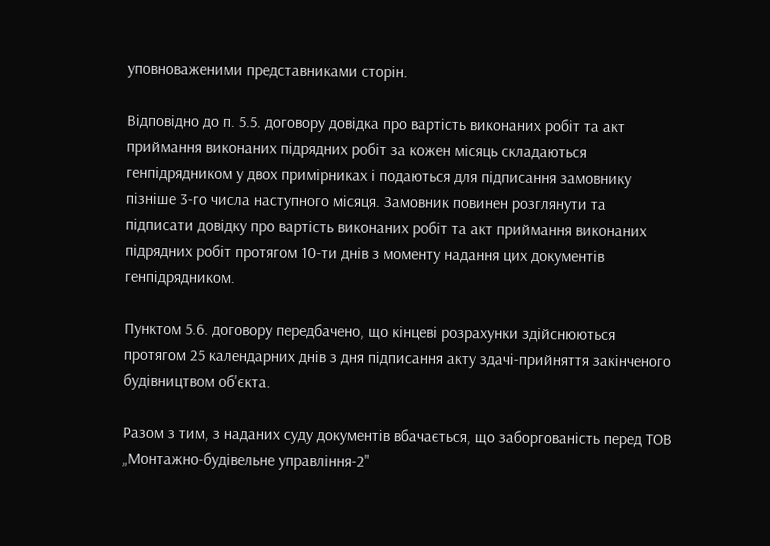уповноваженими представниками сторін.

Відповідно до п. 5.5. договору довідка про вартість виконаних робіт та акт приймання виконаних підрядних робіт за кожен місяць складаються генпідрядником у двох примірниках і подаються для підписання замовнику пізніше 3-го числа наступного місяця. Замовник повинен розглянути та підписати довідку про вартість виконаних робіт та акт приймання виконаних підрядних робіт протягом 10-ти днів з моменту надання цих документів генпідрядником.

Пунктом 5.6. договору передбачено, що кінцеві розрахунки здійснюються протягом 25 календарних днів з дня підписання акту здачі-прийняття закінченого будівництвом об'єкта.

Разом з тим, з наданих суду документів вбачається, що заборгованість перед ТОВ „Монтажно-будівельне управління-2"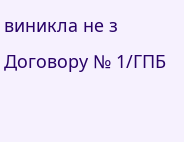виникла не з Договору № 1/ГПБ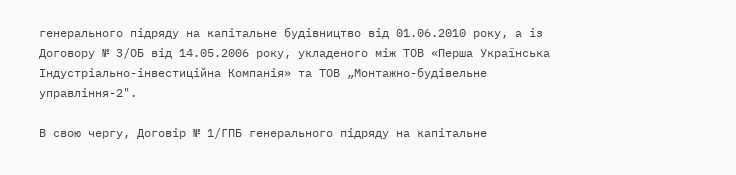генерального підряду на капітальне будівництво від 01.06.2010 року, а із Договору № 3/ОБ від 14.05.2006 року, укладеного між ТОВ «Перша Українська Індустріально-інвестиційна Компанія» та ТОВ „Монтажно-будівельне управління-2".

В свою чергу, Договір № 1/ГПБ генерального підряду на капітальне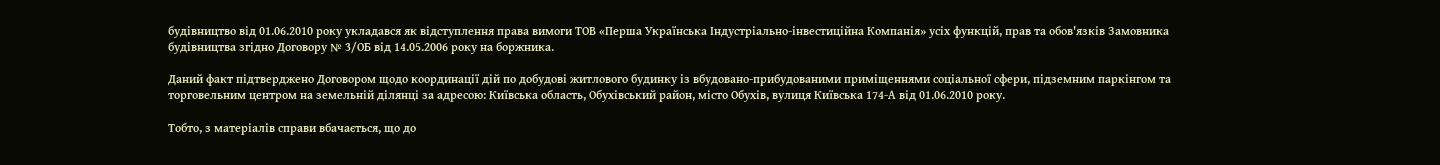будівництво від 01.06.2010 року укладався як відступлення права вимоги ТОВ «Перша Українська Індустріально-інвестиційна Компанія» усіх функцій, прав та обов'язків Замовника будівництва згідно Договору № 3/ОБ від 14.05.2006 року на боржника.

Даний факт підтверджено Договором щодо координації дій по добудові житлового будинку із вбудовано-прибудованими приміщеннями соціальної сфери, підземним паркінгом та торговельним центром на земельній ділянці за адресою: Київська область, Обухівський район, місто Обухів, вулиця Київська 174-А від 01.06.2010 року.

Тобто, з матеріалів справи вбачається, що до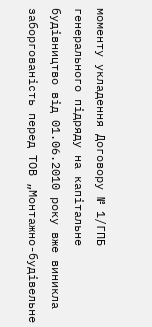моменту укладення Договору № 1/ГПБ генерального підряду на капітальне будівництво від 01.06.2010 року вже виникла заборгованість перед ТОВ „Монтажно-будівельне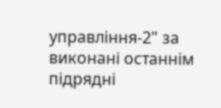управління-2" за виконані останнім підрядні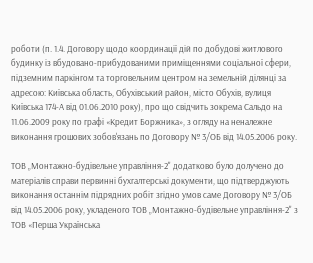роботи (п. 1.4. Договору щодо координації дій по добудові житлового будинку із вбудовано-прибудованими приміщеннями соціальної сфери, підземним паркінгом та торговельним центром на земельній ділянці за адресою: Київська область, Обухівський район, місто Обухів, вулиця Київська 174-А від 01.06.2010 року), про що свідчить зокрема Сальдо на 11.06.2009 року по графі «Кредит Боржника», з огляду на неналежне виконання грошових зобов'язань по Договору № 3/ОБ від 14.05.2006 року.

ТОВ „Монтажно-будівельне управління-2" додатково було долучено до матеріалів справи первинні бухгалтерські документи, що підтверджують виконання останнім підрядних робіт згідно умов саме Договору № 3/ОБ від 14.05.2006 року, укладеного ТОВ „Монтажно-будівельне управління-2" з ТОВ «Перша Українська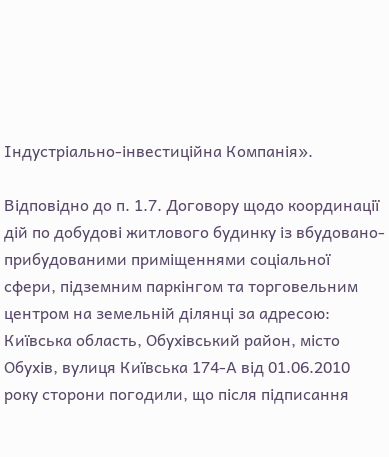Індустріально-інвестиційна Компанія».

Відповідно до п. 1.7. Договору щодо координації дій по добудові житлового будинку із вбудовано-прибудованими приміщеннями соціальної сфери, підземним паркінгом та торговельним центром на земельній ділянці за адресою: Київська область, Обухівський район, місто Обухів, вулиця Київська 174-А від 01.06.2010 року сторони погодили, що після підписання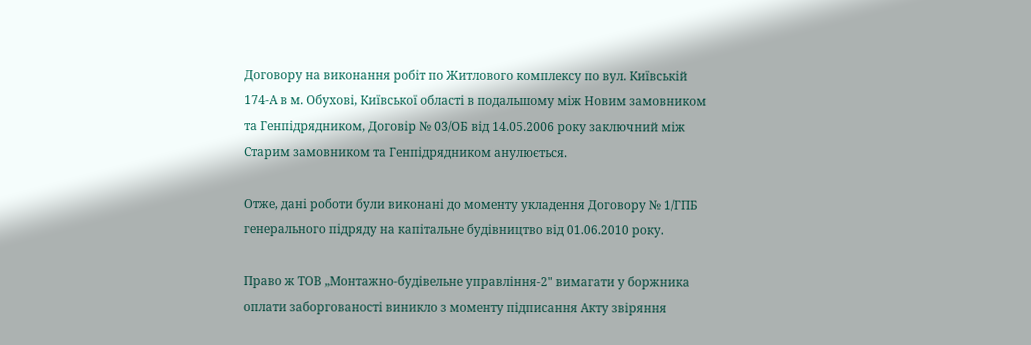Договору на виконання робіт по Житлового комплексу по вул. Київській 174-А в м. Обухові, Київської області в подальшому між Новим замовником та Генпідрядником, Договір № 03/ОБ від 14.05.2006 року заключний між Старим замовником та Генпідрядником анулюється.

Отже, дані роботи були виконані до моменту укладення Договору № 1/ГПБ генерального підряду на капітальне будівництво від 01.06.2010 року.

Право ж ТОВ „Монтажно-будівельне управління-2" вимагати у боржника оплати заборгованості виникло з моменту підписання Акту звіряння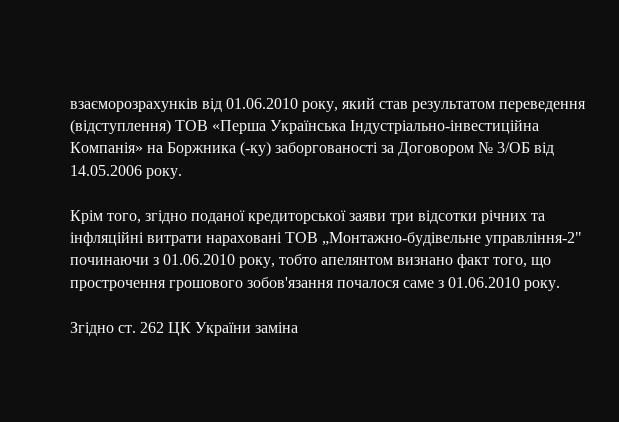взаєморозрахунків від 01.06.2010 року, який став результатом переведення (відступлення) ТОВ «Перша Українська Індустріально-інвестиційна Компанія» на Боржника (-ку) заборгованості за Договором № 3/ОБ від 14.05.2006 року.

Крім того, згідно поданої кредиторської заяви три відсотки річних та інфляційні витрати нараховані ТОВ „Монтажно-будівельне управління-2" починаючи з 01.06.2010 року, тобто апелянтом визнано факт того, що прострочення грошового зобов'язання почалося саме з 01.06.2010 року.

Згідно ст. 262 ЦК України заміна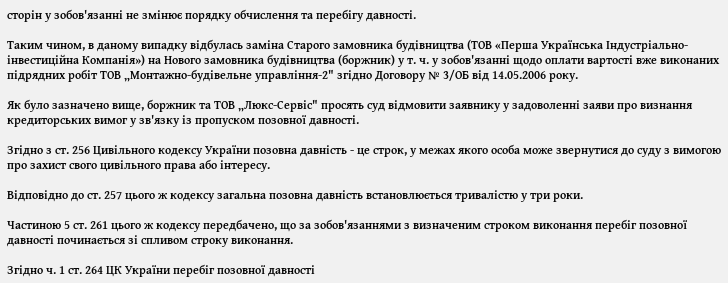сторін у зобов'язанні не змінює порядку обчислення та перебігу давності.

Таким чином, в даному випадку відбулась заміна Старого замовника будівництва (ТОВ «Перша Українська Індустріально-інвестиційна Компанія») на Нового замовника будівництва (боржник) у т. ч. у зобов'язанні щодо оплати вартості вже виконаних підрядних робіт ТОВ „Монтажно-будівельне управління-2" згідно Договору № 3/ОБ від 14.05.2006 року.

Як було зазначено вище, боржник та ТОВ „Люкс-Сервіс" просять суд відмовити заявнику у задоволенні заяви про визнання кредиторських вимог у зв'язку із пропуском позовної давності.

Згідно з ст. 256 Цивільного кодексу України позовна давність - це строк, у межах якого особа може звернутися до суду з вимогою про захист свого цивільного права або інтересу.

Відповідно до ст. 257 цього ж кодексу загальна позовна давність встановлюється тривалістю у три роки.

Частиною 5 ст. 261 цього ж кодексу передбачено, що за зобов'язаннями з визначеним строком виконання перебіг позовної давності починається зі спливом строку виконання.

Згідно ч. 1 ст. 264 ЦК України перебіг позовної давності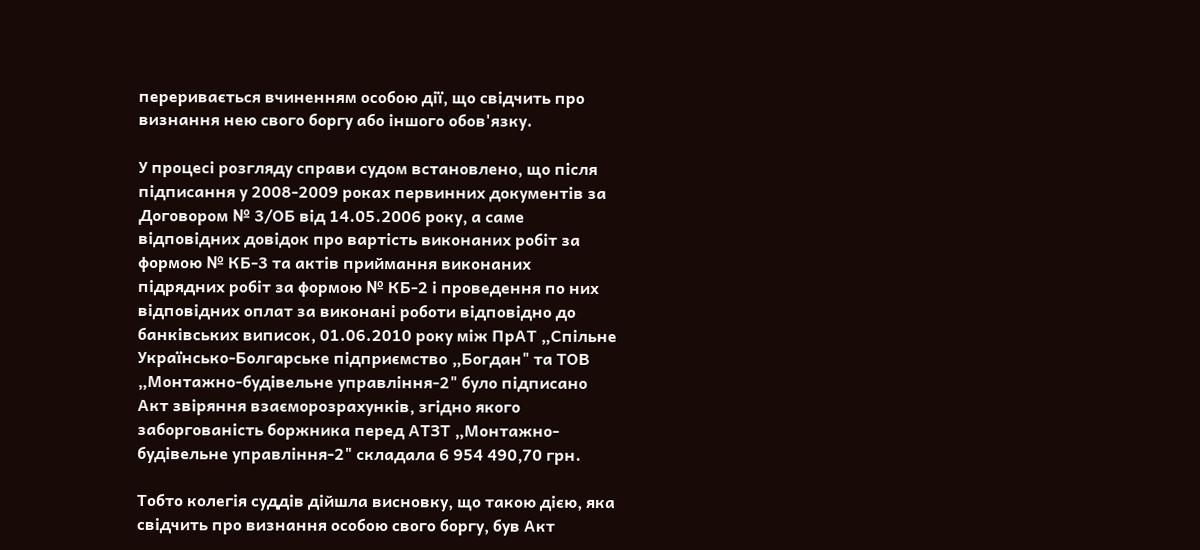переривається вчиненням особою дії, що свідчить про визнання нею свого боргу або іншого обов'язку.

У процесі розгляду справи судом встановлено, що після підписання у 2008-2009 роках первинних документів за Договором № 3/ОБ від 14.05.2006 року, а саме відповідних довідок про вартість виконаних робіт за формою № КБ-3 та актів приймання виконаних підрядних робіт за формою № КБ-2 і проведення по них відповідних оплат за виконані роботи відповідно до банківських виписок, 01.06.2010 року між ПрАТ „Спільне Українсько-Болгарське підприємство „Богдан" та ТОВ „Монтажно-будівельне управління-2" було підписано Акт звіряння взаєморозрахунків, згідно якого заборгованість боржника перед АТЗТ „Монтажно-будівельне управління-2" складала 6 954 490,70 грн.

Тобто колегія суддів дійшла висновку, що такою дією, яка свідчить про визнання особою свого боргу, був Акт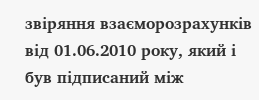звіряння взаєморозрахунків від 01.06.2010 року, який і був підписаний між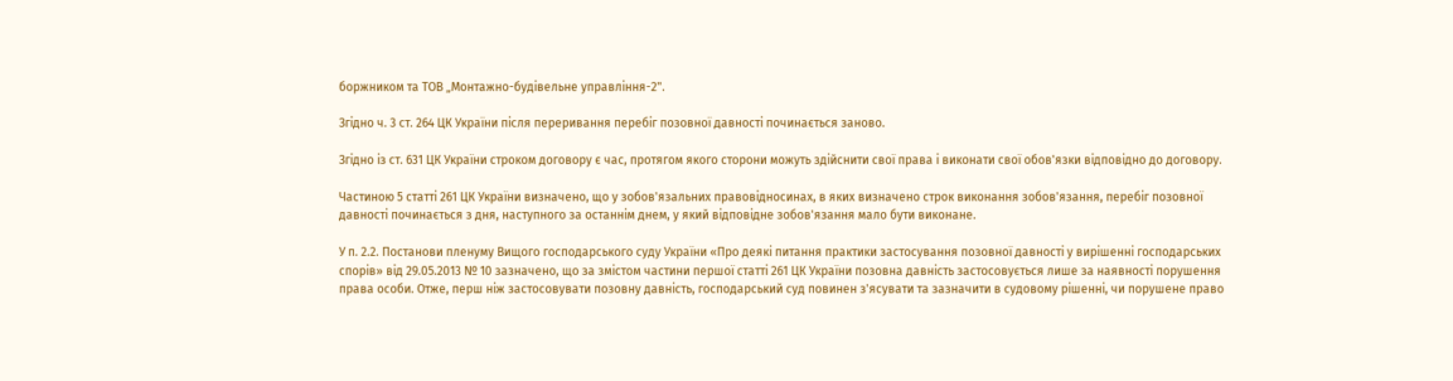боржником та ТОВ „Монтажно-будівельне управління-2".

Згідно ч. 3 ст. 264 ЦК України після переривання перебіг позовної давності починається заново.

Згідно із ст. 631 ЦК України строком договору є час, протягом якого сторони можуть здійснити свої права і виконати свої обов'язки відповідно до договору.

Частиною 5 статті 261 ЦК України визначено, що у зобов'язальних правовідносинах, в яких визначено строк виконання зобов'язання, перебіг позовної давності починається з дня, наступного за останнім днем, у який відповідне зобов'язання мало бути виконане.

У п. 2.2. Постанови пленуму Вищого господарського суду України «Про деякі питання практики застосування позовної давності у вирішенні господарських спорів» від 29.05.2013 № 10 зазначено, що за змістом частини першої статті 261 ЦК України позовна давність застосовується лише за наявності порушення права особи. Отже, перш ніж застосовувати позовну давність, господарський суд повинен з'ясувати та зазначити в судовому рішенні, чи порушене право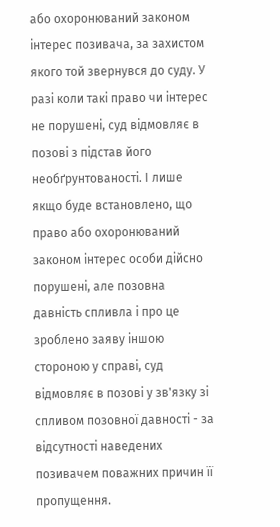або охоронюваний законом інтерес позивача, за захистом якого той звернувся до суду. У разі коли такі право чи інтерес не порушені, суд відмовляє в позові з підстав його необґрунтованості. І лише якщо буде встановлено, що право або охоронюваний законом інтерес особи дійсно порушені, але позовна давність спливла і про це зроблено заяву іншою стороною у справі, суд відмовляє в позові у зв'язку зі спливом позовної давності - за відсутності наведених позивачем поважних причин її пропущення.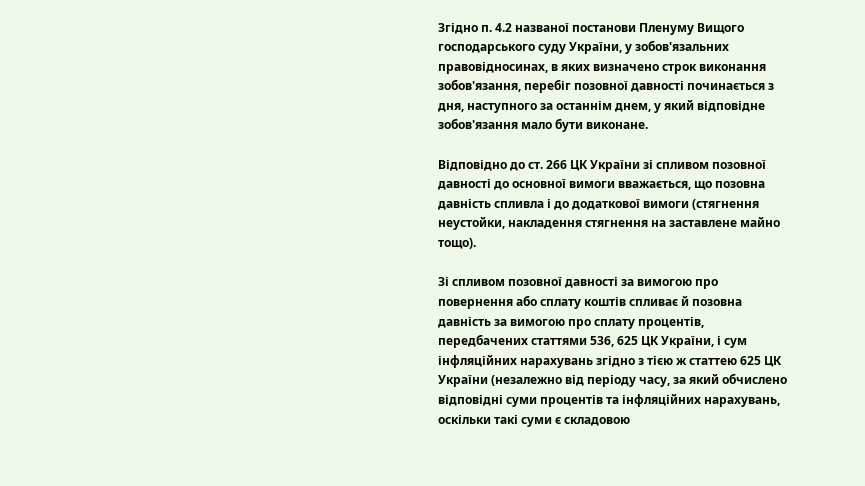Згідно п. 4.2 названої постанови Пленуму Вищого господарського суду України, у зобов'язальних правовідносинах, в яких визначено строк виконання зобов'язання, перебіг позовної давності починається з дня, наступного за останнім днем, у який відповідне зобов'язання мало бути виконане.

Відповідно до ст. 266 ЦК України зі спливом позовної давності до основної вимоги вважається, що позовна давність спливла і до додаткової вимоги (стягнення неустойки, накладення стягнення на заставлене майно тощо).

Зі спливом позовної давності за вимогою про повернення або сплату коштів спливає й позовна давність за вимогою про сплату процентів, передбачених статтями 536, 625 ЦК України, і сум інфляційних нарахувань згідно з тією ж статтею 625 ЦК України (незалежно від періоду часу, за який обчислено відповідні суми процентів та інфляційних нарахувань, оскільки такі суми є складовою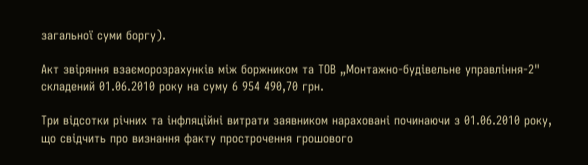загальної суми боргу).

Акт звіряння взаєморозрахунків між боржником та ТОВ „Монтажно-будівельне управління-2" складений 01.06.2010 року на суму 6 954 490,70 грн.

Три відсотки річних та інфляційні витрати заявником нараховані починаючи з 01.06.2010 року, що свідчить про визнання факту прострочення грошового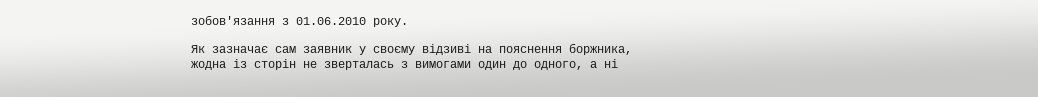зобов'язання з 01.06.2010 року.

Як зазначає сам заявник у своєму відзиві на пояснення боржника, жодна із сторін не зверталась з вимогами один до одного, а ні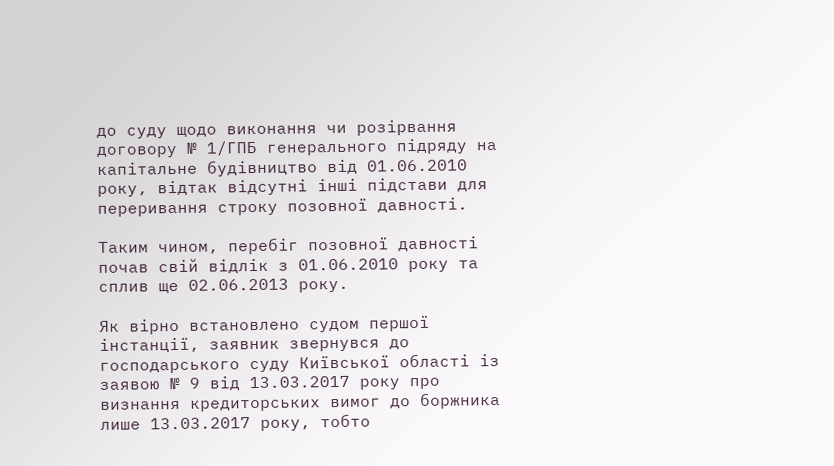до суду щодо виконання чи розірвання договору № 1/ГПБ генерального підряду на капітальне будівництво від 01.06.2010 року, відтак відсутні інші підстави для переривання строку позовної давності.

Таким чином, перебіг позовної давності почав свій відлік з 01.06.2010 року та сплив ще 02.06.2013 року.

Як вірно встановлено судом першої інстанції, заявник звернувся до господарського суду Київської області із заявою № 9 від 13.03.2017 року про визнання кредиторських вимог до боржника лише 13.03.2017 року, тобто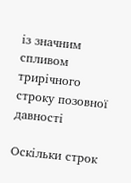із значним спливом трирічного строку позовної давності

Оскільки строк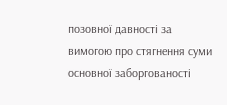позовної давності за вимогою про стягнення суми основної заборгованості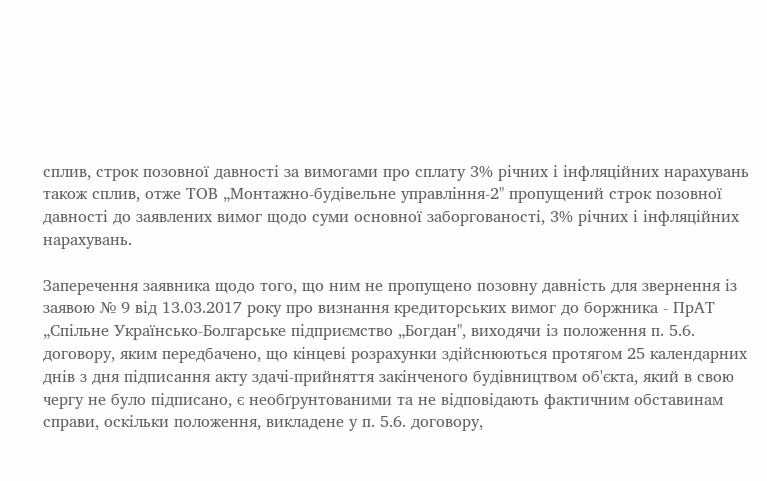сплив, строк позовної давності за вимогами про сплату 3% річних і інфляційних нарахувань також сплив, отже ТОВ „Монтажно-будівельне управління-2" пропущений строк позовної давності до заявлених вимог щодо суми основної заборгованості, 3% річних і інфляційних нарахувань.

Заперечення заявника щодо того, що ним не пропущено позовну давність для звернення із заявою № 9 від 13.03.2017 року про визнання кредиторських вимог до боржника - ПрАТ „Спільне Українсько-Болгарське підприємство „Богдан", виходячи із положення п. 5.6. договору, яким передбачено, що кінцеві розрахунки здійснюються протягом 25 календарних днів з дня підписання акту здачі-прийняття закінченого будівництвом об'єкта, який в свою чергу не було підписано, є необґрунтованими та не відповідають фактичним обставинам справи, оскільки положення, викладене у п. 5.6. договору,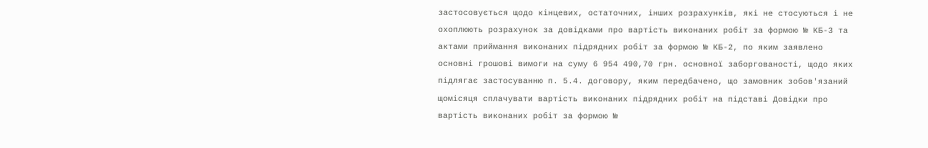застосовується щодо кінцевих, остаточних, інших розрахунків, які не стосуються і не охоплюють розрахунок за довідками про вартість виконаних робіт за формою № КБ-3 та актами приймання виконаних підрядних робіт за формою № КБ-2, по яким заявлено основні грошові вимоги на суму 6 954 490,70 грн. основної заборгованості, щодо яких підлягає застосуванню п. 5.4. договору, яким передбачено, що замовник зобов'язаний щомісяця сплачувати вартість виконаних підрядних робіт на підставі Довідки про вартість виконаних робіт за формою №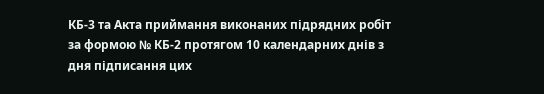КБ-3 та Акта приймання виконаних підрядних робіт за формою № КБ-2 протягом 10 календарних днів з дня підписання цих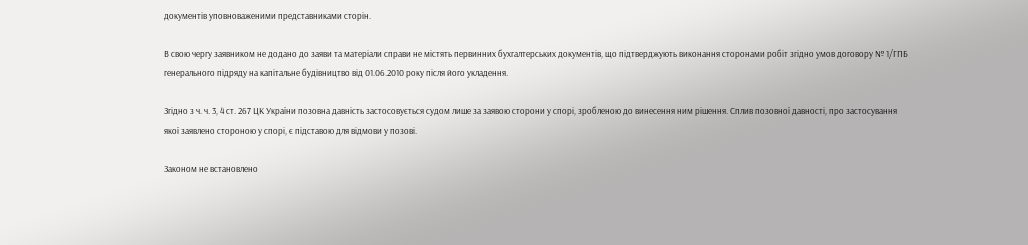документів уповноваженими представниками сторін.

В свою чергу заявником не додано до заяви та матеріали справи не містять первинних бухгалтерських документів, що підтверджують виконання сторонами робіт згідно умов договору № 1/ГПБ генерального підряду на капітальне будівництво від 01.06.2010 року після його укладення.

Згідно з ч. ч. 3, 4 ст. 267 ЦК України позовна давність застосовується судом лише за заявою сторони у спорі, зробленою до винесення ним рішення. Сплив позовної давності, про застосування якої заявлено стороною у спорі, є підставою для відмови у позові.

Законом не встановлено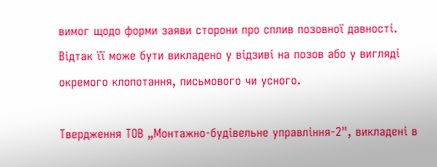вимог щодо форми заяви сторони про сплив позовної давності. Відтак її може бути викладено у відзиві на позов або у вигляді окремого клопотання, письмового чи усного.

Твердження ТОВ „Монтажно-будівельне управління-2", викладені в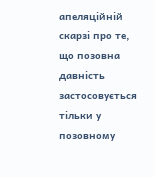апеляційній скарзі про те, що позовна давність застосовується тільки у позовному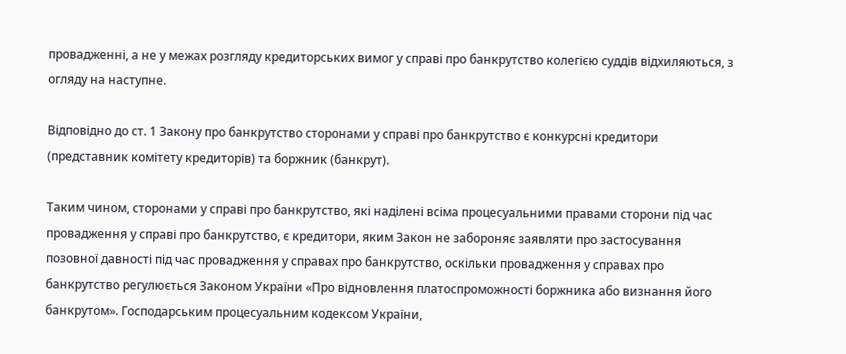провадженні, а не у межах розгляду кредиторських вимог у справі про банкрутство колегією суддів відхиляються, з огляду на наступне.

Відповідно до ст. 1 Закону про банкрутство сторонами у справі про банкрутство є конкурсні кредитори (представник комітету кредиторів) та боржник (банкрут).

Таким чином, сторонами у справі про банкрутство, які наділені всіма процесуальними правами сторони під час провадження у справі про банкрутство, є кредитори, яким Закон не забороняє заявляти про застосування позовної давності під час провадження у справах про банкрутство, оскільки провадження у справах про банкрутство регулюється Законом України «Про відновлення платоспроможності боржника або визнання його банкрутом». Господарським процесуальним кодексом України,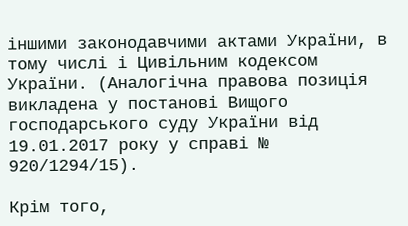іншими законодавчими актами України, в тому числі і Цивільним кодексом України. (Аналогічна правова позиція викладена у постанові Вищого господарського суду України від 19.01.2017 року у справі № 920/1294/15).

Крім того,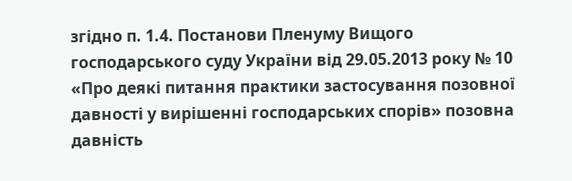згідно п. 1.4. Постанови Пленуму Вищого господарського суду України від 29.05.2013 року № 10 «Про деякі питання практики застосування позовної давності у вирішенні господарських спорів» позовна давність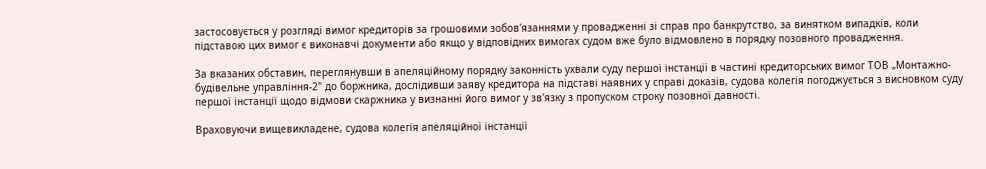застосовується у розгляді вимог кредиторів за грошовими зобов'язаннями у провадженні зі справ про банкрутство, за винятком випадків, коли підставою цих вимог є виконавчі документи або якщо у відповідних вимогах судом вже було відмовлено в порядку позовного провадження.

За вказаних обставин, переглянувши в апеляційному порядку законність ухвали суду першої інстанції в частині кредиторських вимог ТОВ „Монтажно-будівельне управління-2" до боржника, дослідивши заяву кредитора на підставі наявних у справі доказів, судова колегія погоджується з висновком суду першої інстанції щодо відмови скаржника у визнанні його вимог у зв'язку з пропуском строку позовної давності.

Враховуючи вищевикладене, судова колегія апеляційної інстанції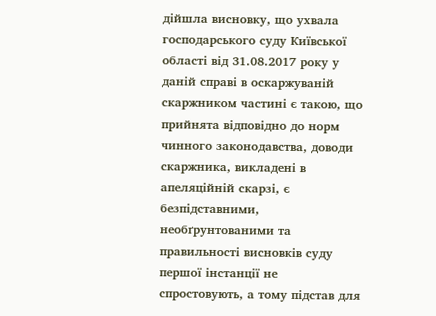дійшла висновку, що ухвала господарського суду Київської області від 31.08.2017 року у даній справі в оскаржуваній скаржником частині є такою, що прийнята відповідно до норм чинного законодавства, доводи скаржника, викладені в апеляційній скарзі, є безпідставними, необґрунтованими та правильності висновків суду першої інстанції не спростовують, а тому підстав для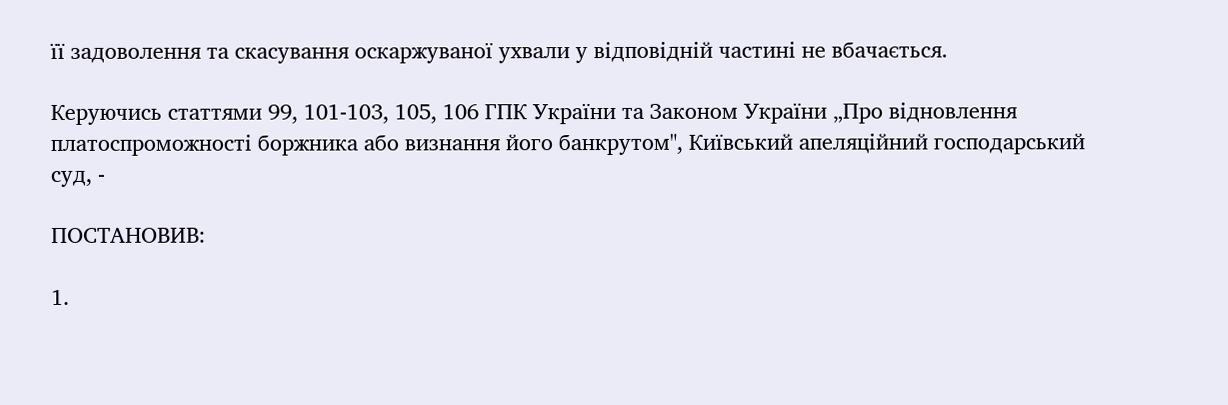її задоволення та скасування оскаржуваної ухвали у відповідній частині не вбачається.

Керуючись статтями 99, 101-103, 105, 106 ГПК України та Законом України „Про відновлення платоспроможності боржника або визнання його банкрутом", Київський апеляційний господарський суд, -

ПОСТАНОВИВ:

1.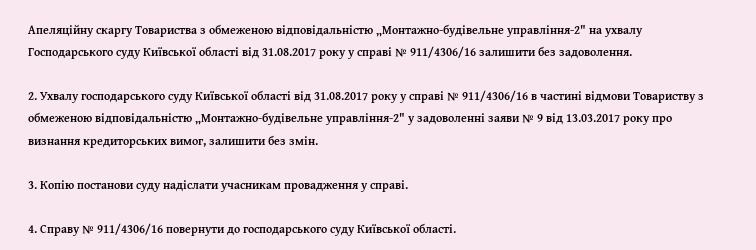Апеляційну скаргу Товариства з обмеженою відповідальністю „Монтажно-будівельне управління-2" на ухвалу Господарського суду Київської області від 31.08.2017 року у справі № 911/4306/16 залишити без задоволення.

2. Ухвалу господарського суду Київської області від 31.08.2017 року у справі № 911/4306/16 в частині відмови Товариству з обмеженою відповідальністю „Монтажно-будівельне управління-2" у задоволенні заяви № 9 від 13.03.2017 року про визнання кредиторських вимог, залишити без змін.

3. Копію постанови суду надіслати учасникам провадження у справі.

4. Справу № 911/4306/16 повернути до господарського суду Київської області.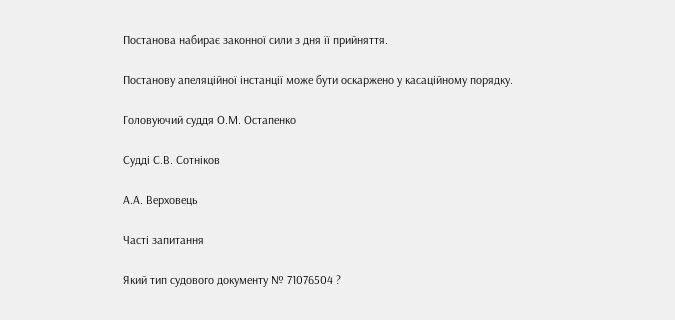Постанова набирає законної сили з дня її прийняття.

Постанову апеляційної інстанції може бути оскаржено у касаційному порядку.

Головуючий суддя О.М. Остапенко

Судді С.В. Сотніков

А.А. Верховець

Часті запитання

Який тип судового документу № 71076504 ?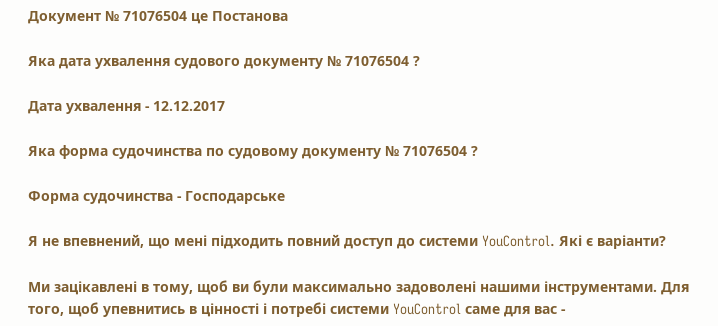Документ № 71076504 це Постанова

Яка дата ухвалення судового документу № 71076504 ?

Дата ухвалення - 12.12.2017

Яка форма судочинства по судовому документу № 71076504 ?

Форма судочинства - Господарське

Я не впевнений, що мені підходить повний доступ до системи YouControl. Які є варіанти?

Ми зацікавлені в тому, щоб ви були максимально задоволені нашими інструментами. Для того, щоб упевнитись в цінності і потребі системи YouControl саме для вас -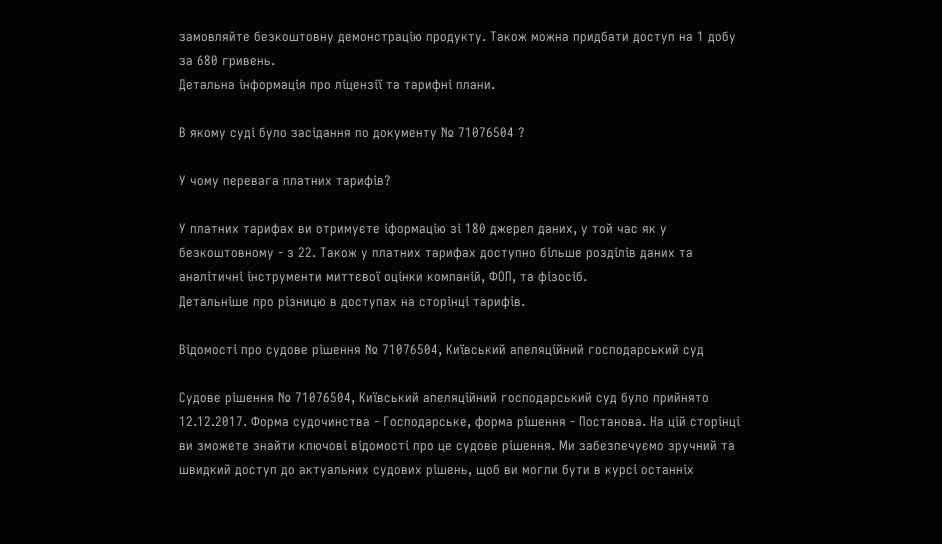замовляйте безкоштовну демонстрацію продукту. Також можна придбати доступ на 1 добу за 680 гривень.
Детальна інформація про ліцензії та тарифні плани.

В якому cуді було засідання по документу № 71076504 ?

У чому перевага платних тарифів?

У платних тарифах ви отримуєте іформацію зі 180 джерел даних, у той час як у безкоштовному - з 22. Також у платних тарифах доступно більше розділів даних та аналітичні інструменти миттєвої оцінки компаній, ФОП, та фізосіб.
Детальніше про різницю в доступах на сторінці тарифів.

Відомості про судове рішення № 71076504, Київський апеляційний господарський суд

Судове рішення № 71076504, Київський апеляційний господарський суд було прийнято 12.12.2017. Форма судочинства - Господарське, форма рішення - Постанова. На цій сторінці ви зможете знайти ключові відомості про це судове рішення. Ми забезпечуємо зручний та швидкий доступ до актуальних судових рішень, щоб ви могли бути в курсі останніх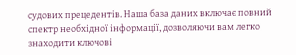судових прецедентів. Наша база даних включає повний спектр необхідної інформації, дозволяючи вам легко знаходити ключові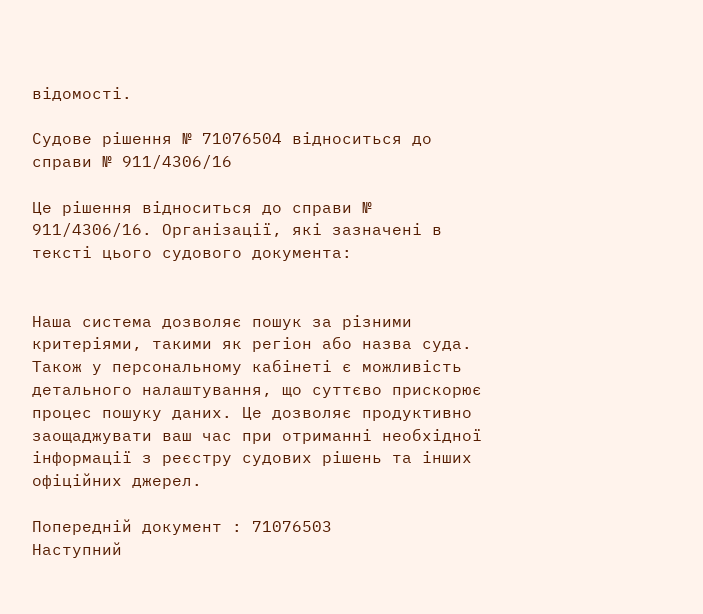відомості.

Судове рішення № 71076504 відноситься до справи № 911/4306/16

Це рішення відноситься до справи № 911/4306/16. Організації, які зазначені в тексті цього судового документа:


Наша система дозволяє пошук за різними критеріями, такими як регіон або назва суда. Також у персональному кабінеті є можливість детального налаштування, що суттєво прискорює процес пошуку даних. Це дозволяє продуктивно заощаджувати ваш час при отриманні необхідної інформації з реєстру судових рішень та інших офіційних джерел.

Попередній документ : 71076503
Наступний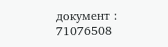документ : 71076508